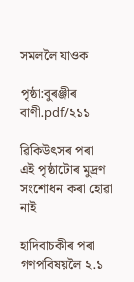সমললৈ যাওক

পৃষ্ঠা:বুৰঞ্জীৰ বাণী.pdf/২১১

ৱিকিউৎসৰ পৰা
এই পৃষ্ঠাটোৰ মুদ্ৰণ সংশোধন কৰা হোৱা নাই

হাদিবাচকীৰ পৰা গণপবিষয়লৈ ২.১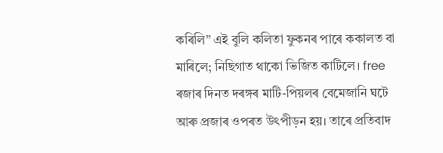কৰিলি” এই বুলি কলিতা ফুকনৰ পাৰে ককালত বা মাৰিলে; নিছিগাত থাকো ভিজিত কাটিলে। free ৰজাৰ দিনত দৰঙ্গৰ মাটি-পিয়লৰ বেমেজানি ঘটে আৰু প্ৰজাৰ ওপৰত উৎপীড়ন হয়। তাৰে প্ৰতিবাদ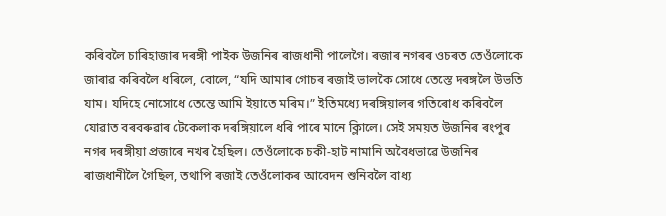কৰিবলৈ চাৰিহাজাৰ দৰঙ্গী পাইক উজনিৰ ৰাজধানী পালেগৈ। ৰজাৰ নগৰৰ ওচৰত তেওঁলোকে জাৰাৱ কৰিবলৈ ধৰিলে, বোলে, “যদি আমাৰ গোচৰ ৰজাই ভালকৈ সোধে তেস্তে দৰঙ্গলৈ উভতি যাম। যদিহে নোসোধে তেন্তে আমি ইয়াতে মৰিম।” ইতিমধ্যে দৰঙ্গিয়ালৰ গতিৰোধ কৰিবলৈ যোৱাত বৰবৰুৱাৰ টেকেলাক দৰঙ্গিয়ালে ধৰি পাৰে মানে ক্লিালে। সেই সময়ত উজনিৰ ৰংপুৰ নগৰ দৰঙ্গীয়া প্ৰজাৰে নখৰ হৈছিল। তেওঁলোকে চকী-হাট নামানি অবৈধভাৱে উজনিৰ ৰাজধানীলৈ গৈছিল, তথাপি ৰজাই তেওঁলোকৰ আবেদন শুনিবলৈ বাধ্য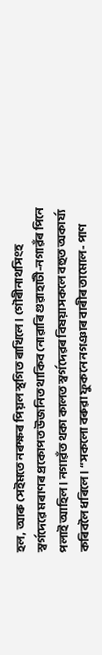হল, আৰু সেইমতে নৰক্ষৰ পিয়ল স্থগিত ৰাখিলে। গৌৰীনাথসিংহ স্বৰ্গদেৱে মৰাণৰ প্ৰকোপত উজনিত থাকিব নোৱাৰি গুৱাহাটী-নগাৱঁৰ পিনে পলাই আহিল। নগাৱঁত থকা কালত স্বৰ্গদেৱৰ বিষয়াসকলে বহুত অকাৰ্য্য কৰিবলৈ ধৰিলে। “সকলো বৰুৱা ফুকনে নগঞাৰ বাৰীৰ তামোল- পাণ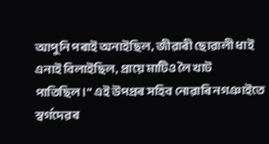আপুনি পৰাই অনাইছিল, জীৱাৰী ছোৱালী ধাই এনাই বিলাইছিল, প্ৰায়ে মাটিও লৈ খাট পাতিছিল।” এই উপপ্ৰৰ সহিব নোৱাৰি নগঞাইতে স্বৰ্গদেৱৰ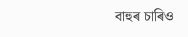বাহুৰ চাৰিও